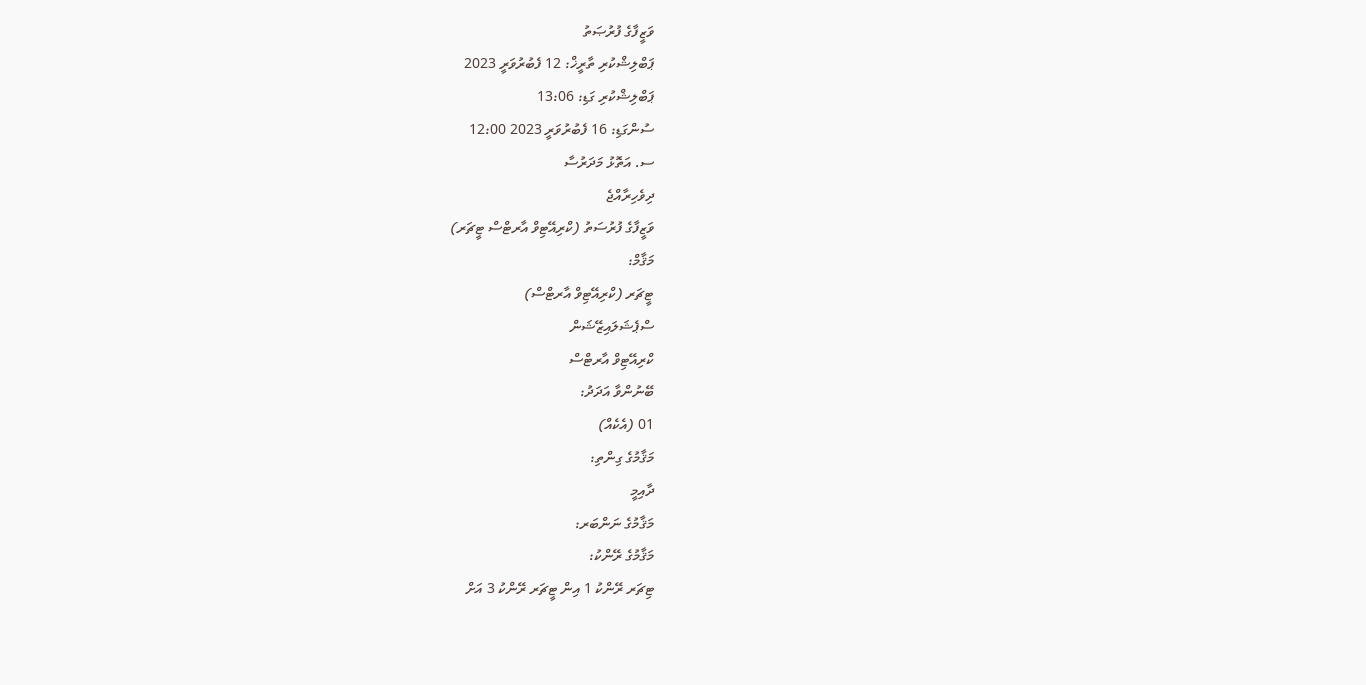ވަޒީފާގެ ފުރުޞަތު
ޕަބްލިޝްކުރި ތާރީޚް: 12 ފެބުރުވަރީ 2023
ޕަބްލިޝްކުރި ގަޑި: 13:06
ސުންގަޑި: 16 ފެބުރުވަރީ 2023 12:00
ސ. އަތޮޅު މަދަރުސާ
ދިވެހިރާއްޖެ
ވަޒީފާގެ ފުރުސަތު (ކްރިއޭޓިވް އާރޓްސް ޓީޗަރ)
މަޤާމް:
ޓީޗަރ (ކްރިއޭޓިވް އާރޓްސް)
ސްޕެޝަލައިޒޭޝަން
ކްރިއޭޓިވް އާރޓްސް
ބޭނުންވާ އަދަދު:
01 (އެކެއް)
މަޤާމުގެ ގިންތި:
ދާއިމީ
މަޤާމުގެ ނަންބަރ:
މަޤާމުގެ ރޭންކު:
ޓިޗަރ ރޭންކު 1 އިން ޓީޗަރ ރޭންކު 3 އަށް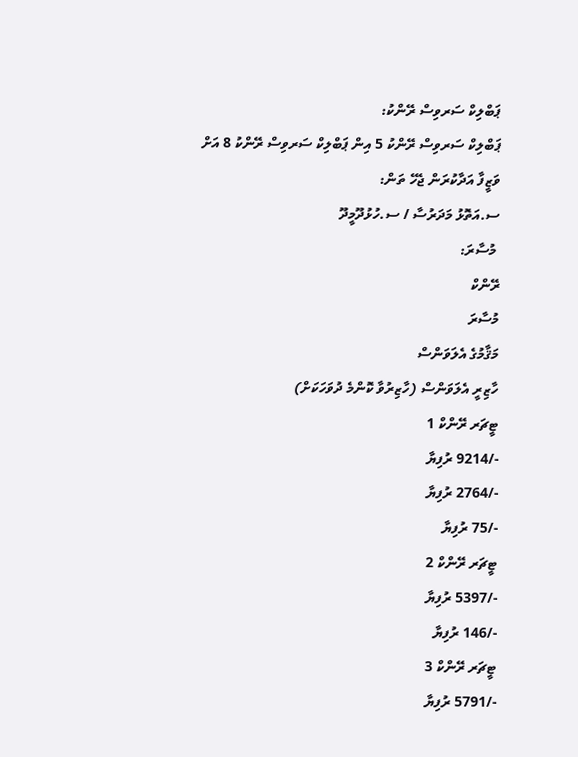ޕަބްލިކް ސަރވިސް ރޭންކު:
ޕަބްލިކް ސަރވިސް ރޭންކު 5 އިން ޕަބްލިކް ސަރވިސް ރޭންކު 8 އަށް
ވަޒީފާ އަދާކުރަން ޖެހޭ ތަން:
ސ.އަތޮޅު މަދަރުސާ / ސ.ހުޅުދޫމީދޫ
 މުސާރަ:
ރޭންކް
މުސާރަ
މަޤާމުގެ އެލަވަންސް
ހާޒިރީ އެލަވަންސް (ހާޒިރުވާ ކޮންމެ ދުވަހަކަށް)
ޓީޗަރ ރޭންކް 1
-/9214 ރުފިޔާ
-/2764 ރުފިޔާ
-/75 ރުފިޔާ
ޓީޗަރ ރޭންކް 2
-/5397 ރުފިޔާ
-/146 ރުފިޔާ
ޓީޗަރ ރޭންކް 3
-/5791 ރުފިޔާ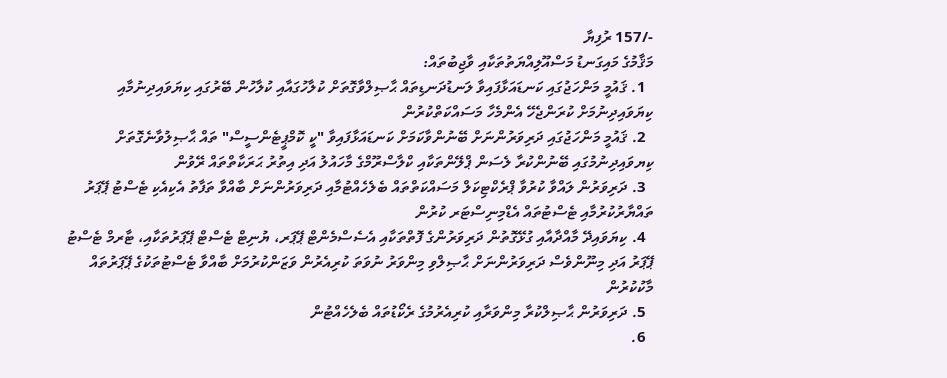-/157 ރުފިޔާ
މަޤާމުގެ މައިގަނޑު މަސްއޫލިއްޔަތުތަކާއި ވާޖިބުތައް:
  1. ޤައުމީ މަންހަޖުގައި ކަނޑައަޅާފައިވާ ލަނޑުދަނޑިތައް ޙާޞިލްވާގޮތަށް ކުލާހުގައާއި ކުލާހުން ބޭރުގައި ކިޔަވައިދިނުމާއި ކިޔަވައިދިނުމަށް ކުރަންޖެހޭ އެންމެހާ މަސައްކަތްކުރުން
  2. ޤައުމީ މަންހަޖުގައި ދަރިވަރުންނަށް ބޭނުންވާކަމަށް ކަނޑައަޅާފައިވާ "ކީ ކޮމްޕީޓެންސީސް" ތައް ޙާޞިލުވާނެގޮތަށް ކިޔވައިދިނުމުގައި ބޭނުންކުރާ ލެސަން ޕްލޭންތަކާއި ކްލާސްރޫމްގެ މާހައުލު އަދި އިތުރު ޙަރަކާތްތައް ރޭވުން
  3. ދަރިވަރުން ލައްވާ ކުރުވާ ޕްރެކްޓިކަލް މަސައްކަތްތައް ބެލެހެއްޓުމާއި ދަރިވަރުންނަށް ބާއްވާ ތަފާތު އެކިއެކި ޓެސްޓު ޕޭޕަރު ތައްޔާރުކުރުމާއި ޓެސްޓުތައް އެޑްމިނިސްޓަރ ކުރުން
  4. ކިޔަވައިދޭ މާއްދާއާއި ގުޅޭގޮތުން ދަރިވަރުންގެ ފޮތްތަކާއި އެސެސްމެންޓް ޕޭޕަރ، ޔުނިޓް ޓެސްޓް ޕޭޕަރުތަކާއި، ޓާރމް ޓެސްޓު ޕޭޕަރު އަދި މިނޫންވެސް ދަރިވަރުންނަށް ޙާޞިލްވި މިންވަރު ނުވަތަ ކުރިއެރުން ވަޒަންކުރުމަށް ބާއްވާ ޓެސްޓުތަކުގެ ޕޭޕަރުތައް މާކުކުރުން
  5. ދަރިވަރުން ޙާޞިލްކުރާ މިންވަރާއި ކުރިއެރުމުގެ ރެކޯޑުތައް ބެލެހެއްޓުން
  6.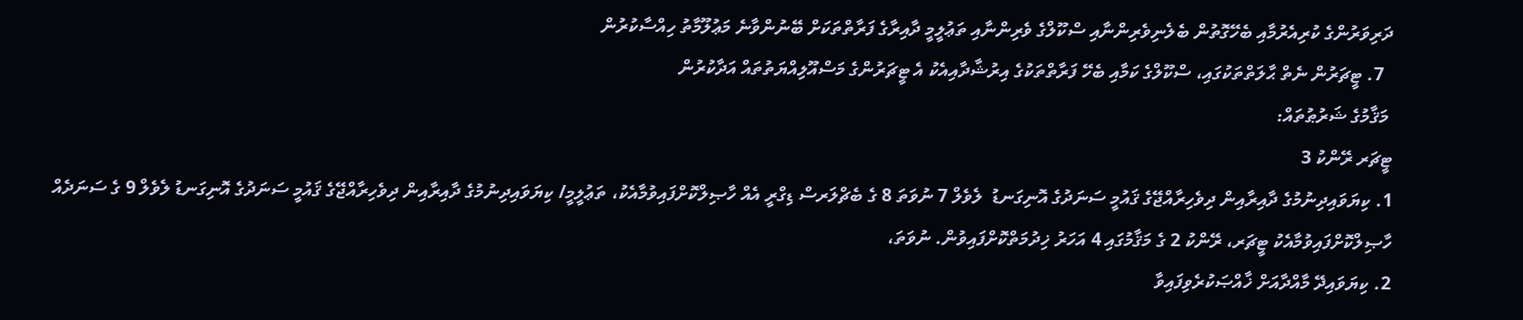ދަރިވަރުންގެ ކުރިއެރުމާއި ބެހޭގޮތުން ބެލެނިވެރިންނާއި ސްކޫލްގެ ވެރިންނާއި ތަޢުލީމީ ދާއިރާގެ ފަރާތްތަކަށް ބޭނުންވާނެ މަޢުލޫމާތު ހިއްސާކުރުން
  7. ޓީޗަރުން ނެތް ޙާލަތްތަކުގައި، ސްކޫލްގެ ކަމާއި ބެހޭ ފަރާތްތަކުގެ އިރުޝާދާއިއެކު އެ ޓީޗަރުންގެ މަސްއޫލިއްޔަތުތައް އަދާކުރުން
 މަޤާމުގެ ޝަރުޠުތައް:
ޓީޗަރ ރޭންކު 3
1. ކިޔަވައިދިނުމުގެ ދާއިރާއިން ދިވެހިރާއްޖޭގެ ޤައުމީ ސަނަދުގެ އޮނިގަނޑު  ލެވެލް 7 ނުވަތަ 8 ގެ ބެޗްލަރސް ޑިގްރީ އެއް ހާޞިލްކޮށްފައިވުމާއެކު، ތަޢުލީމީ/ ކިޔަވައިދިނުމުގެ ދާއިރާއިން ދިވެހިރާއްޖޭގެ ޤައުމީ ސަނަދުގެ އޮނިގަނޑު ލެވެލް 9 ގެ ސަނަދެއް ހާޞިލްކޮށްފައިވުމާއެކު ޓީޗަރ، ރޭންކު 2 ގެ މަޤާމުގައި 4 އަހަރު ޚިދުމަތްކޮށްފައިވުން. ނުވަތަ،
2. ކިޔަވައިދޭ މާއްދާއަށް ޚާއްޞަކުރެވިފައިވާ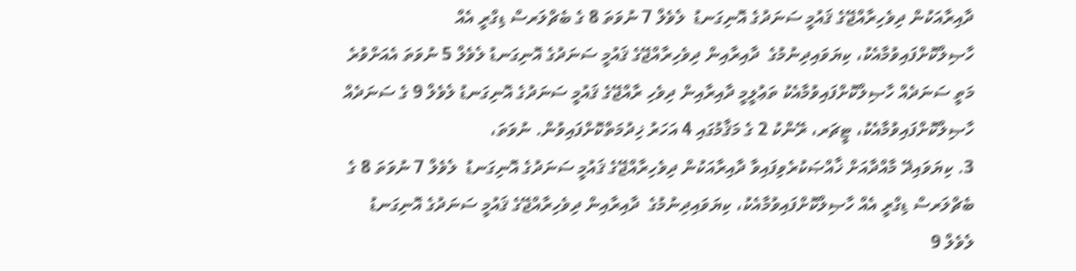ދާއިރާއަކުން ދިވެހިރާއްޖޭގެ ޤައުމީ ސަނަދުގެ އޮނިގަނޑު  ލެވެލް 7 ނުވަތަ 8 ގެ ބެޗްލަރސް ޑިގްރީ އެއް ހާޞިލްކޮށްފައިވުމާއެކު، ކިޔަވައިދިނުމުގެ  ދާއިރާއިން ދިވެހިރާއްޖޭގެ ޤައުމީ ސަނަދުގެ އޮނިގަނޑު ލެވެލް 5 ނުވަތަ އެއަށްވުރެ މަތީ ސަނަދެއް ހާޞިލްކޮށްފައިވުމާއެކު ތަޢުލީމީ ދާއިރާއިން ދިވެހި ރާއްޖޭގެ ޤައުމީ ސަނަދުގެ އޮނިގަނޑު ލެވެލް 9 ގެ ސަނަދެއް ހާޞިލްކޮށްފައިވުމާއެކު، ޓީޗަރ، ރޭންކު 2 ގެ މަޤާމުގައި 4 އަހަރު ޚިދުމަތްކޮށްފައިވުން. ނުވަތަ،
3. ކިޔަވައިދޭ މާއްދާއަށް ޚާއްޞަކުރެވިފައިވާ ދާއިރާއަކުން ދިވެހިރާއްޖޭގެ ޤައުމީ ސަނަދުގެ އޮނިގަނޑު  ލެވެލް 7 ނުވަތަ 8 ގެ ބެޗްލަރސް ޑިގްރީ އެއް ހާޞިލްކޮށްފައިވުމާއެކު، ކިޔަވައިދިނުމުގެ  ދާއިރާއިން ދިވެހިރާއްޖޭގެ ޤައުމީ ސަނަދުގެ އޮނިގަނޑު ލެވެލް 9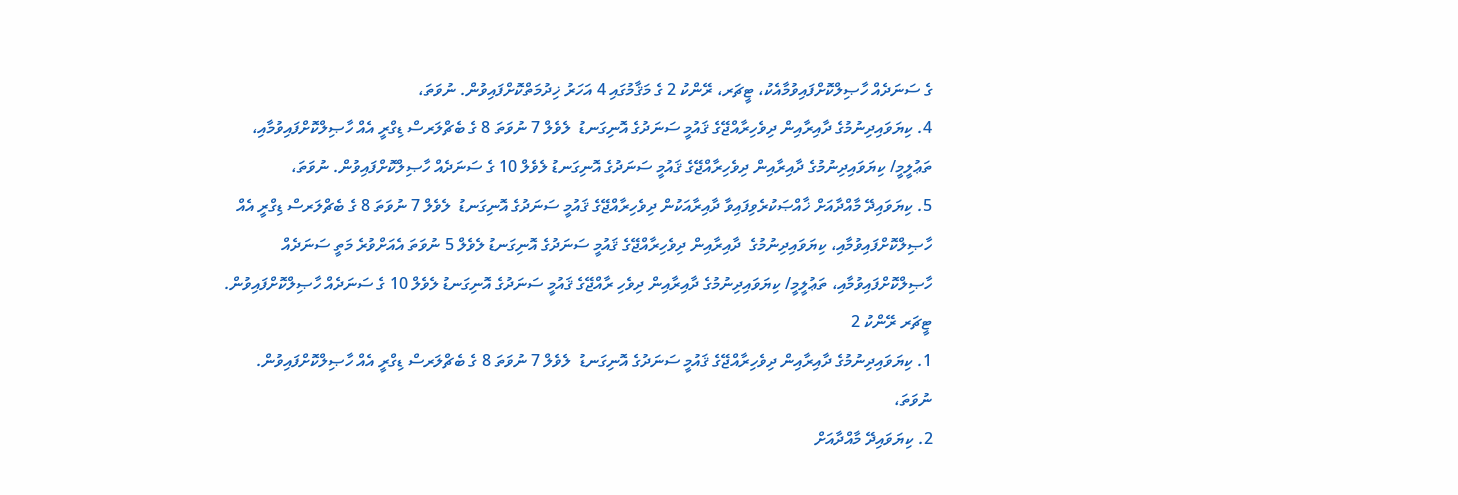ގެ ސަނަދެއް ހާޞިލްކޮށްފައިވުމާއެކު، ޓީޗަރ، ރޭންކު 2 ގެ މަޤާމުގައި 4 އަހަރު ޚިދުމަތްކޮށްފައިވުން. ނުވަތަ،
4. ކިޔަވައިދިނުމުގެ ދާއިރާއިން ދިވެހިރާއްޖޭގެ ޤައުމީ ސަނަދުގެ އޮނިގަނޑު  ލެވެލް 7 ނުވަތަ 8 ގެ ބެޗްލަރސް ޑިގްރީ އެއް ހާޞިލްކޮށްފައިވުމާއި، ތަޢުލީމީ/ ކިޔަވައިދިނުމުގެ ދާއިރާއިން ދިވެހިރާއްޖޭގެ ޤައުމީ ސަނަދުގެ އޮނިގަނޑު ލެވެލް 10 ގެ ސަނަދެއް ހާޞިލްކޮށްފައިވުން. ނުވަތަ،
5. ކިޔަވައިދޭ މާއްދާއަށް ޚާއްޞަކުރެވިފައިވާ ދާއިރާއަކުން ދިވެހިރާއްޖޭގެ ޤައުމީ ސަނަދުގެ އޮނިގަނޑު  ލެވެލް 7 ނުވަތަ 8 ގެ ބެޗްލަރސް ޑިގްރީ އެއް ހާޞިލްކޮށްފައިވުމާއި، ކިޔަވައިދިނުމުގެ  ދާއިރާއިން ދިވެހިރާއްޖޭގެ ޤައުމީ ސަނަދުގެ އޮނިގަނޑު ލެވެލް 5 ނުވަތަ އެއަށްވުރެ މަތީ ސަނަދެއް ހާޞިލްކޮށްފައިވުމާއި، ތަޢުލީމީ/ ކިޔަވައިދިނުމުގެ ދާއިރާއިން ދިވެހި ރާއްޖޭގެ ޤައުމީ ސަނަދުގެ އޮނިގަނޑު ލެވެލް 10 ގެ ސަނަދެއް ހާޞިލްކޮށްފައިވުން.
ޓީޗަރ ރޭންކު 2
1. ކިޔަވައިދިނުމުގެ ދާއިރާއިން ދިވެހިރާއްޖޭގެ ޤައުމީ ސަނަދުގެ އޮނިގަނޑު  ލެވެލް 7 ނުވަތަ 8 ގެ ބެޗްލަރސް ޑިގްރީ އެއް ހާޞިލްކޮށްފައިވުން. ނުވަތަ،
2. ކިޔަވައިދޭ މާއްދާއަށް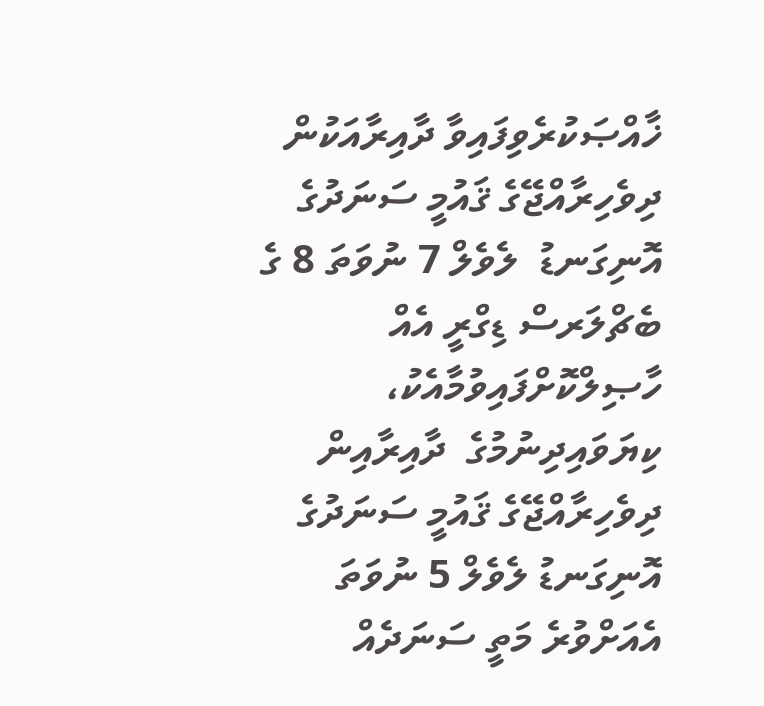ޚާއްޞަކުރެވިފައިވާ ދާއިރާއަކުން ދިވެހިރާއްޖޭގެ ޤައުމީ ސަނަދުގެ އޮނިގަނޑު  ލެވެލް 7 ނުވަތަ 8 ގެ ބެޗްލަރސް ޑިގްރީ އެއް ހާޞިލްކޮށްފައިވުމާއެކު، ކިޔަވައިދިނުމުގެ  ދާއިރާއިން ދިވެހިރާއްޖޭގެ ޤައުމީ ސަނަދުގެ އޮނިގަނޑު ލެވެލް 5 ނުވަތަ އެއަށްވުރެ މަތީ ސަނަދެއް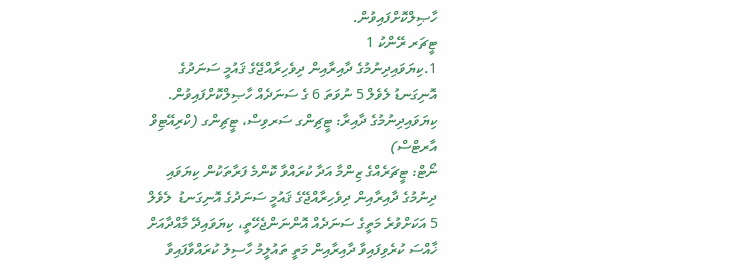ހާޞިލްކޮށްފައިވުން.
ޓީޗަރ ރޭންކު 1
1.ކިޔަވައިދިނުމުގެ ދާއިރާއިން ދިވެހިރާއްޖޭގެ ޤައުމީ ސަނަދުގެ އޮނިގަނޑު ލެވެލް 5 ނުވަތަ 6 ގެ ސަނަދެއް ހާޞިލްކޮށްފައިވުން.
ކިޔަވައިދިނުމުގެ ދާއިރާ: ޓީޗިންގ ސަރވިސް، ޓީޗިންގ (ކްރިއޭޓިވް އާރޓްސް)
ނޯޓް: ޓީޗަރެއްގެ ޒިންމާ އަދާ ކުރައްވާ ކޮންމެ ފަރާތަކުން ކިޔަވައި ދިނުމުގެ ދާއިރާއިން ދިވެހިރާއްޖޭގެ ޤައުމީ ސަނަދުގެ އޮނިގަނޑު  ލެވެލް 5 އަކަށްވުރެ މަތީގެ ސަނަދެއް އޮންނަންޖެހޭތީ، ކިޔަވައިދޭ މާއްދާއަށް ޚާއްސަ ކުރެވިފައިވާ ދާއިރާއިން މަތީ ތައުލީމު ހާސިލު ކުރައްވާފައިވާ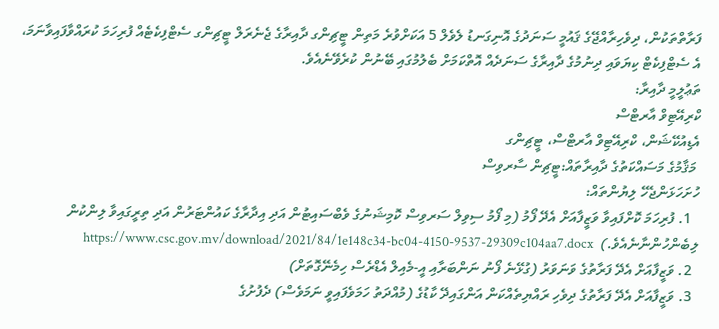ފަރާތްތަކުން، ދިވެހިރާއްޖޭގެ ޤައުމީ ސަނަދުގެ އޮނިގަނޑު ލެވެލް 5 އަކަށްވުރެ މަތިން ޓީޗިންގ ދާއިރާގެ ޖެނެރަލް ޓީޗިންގ ސެޓްފިކެޓެއް ފުރިހަމަ ކުރައްވާފައިވާނަމަ، އެ ސެޓްފިކެޓް ކިޔަވައި ދިނުމުގެ ދާއިރާގެ ސަނަދެއް އޮތްކަމަށް ބެލުމުގައި ބޭނުން ކުރެވޭނެއެވެ.
ތަޢުލީމީ ދާއިރާ:
ކްރިއޭޓިވް އާރޓްސް
އެޑިއުކޭޝަން، ކްރިއޭޓިވް އާރޓްސް، ޓީޗިންގ
 މަޤާމުގެ މަސައްކަތުގެ ދާއިރާތައް:ޓީޗިން ސާރވިސް
ހުށަހަޅަންޖެހޭ ލިޔުންތައް:
  1. ފުރިހަމަ ކޮށްފައިވާ ވަޒީފާއަށް އެދޭ ފޯމު (މި ފޯމު ސިވިލް ސަރވިސް ކޮމިޝަނުގެ ވެބްސައިޓުން އަދި އިދާރާގެ ކައުންޓަރުން އަދި ތިރީގައިވާ ލިންކުން ލިބެންހުންނާނެއެވެ.)  https://www.csc.gov.mv/download/2021/84/1e148c34-bc04-4150-9537-29309c104aa7.docx
  2. ވަޒީފާއަށް އެދޭ ފަރާތުގެ ވަނަވަރު (ގުޅޭނެ ފޯނު ނަންބަރާއި އީ-މެއިލް އެޑްރެސް ހިމެނޭގޮތަށް)
  3. ވަޒީފާއަށް އެދޭ ފަރާތުގެ ދިވެހި ރައްޔިތެއްކަން އަންގައިދޭ ކާޑުގެ (މުއްދަތު ހަމަވެފައިވީ ނަމަވެސް) ދެފުށުގެ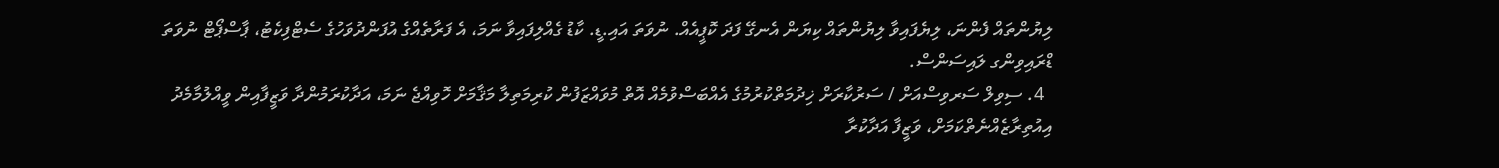ލިޔުންތައް ފެންނަ، ލިޔެފައިވާ ލިޔުންތައް ކިޔަން އެނގޭ ފަދަ ކޮޕީއެއް. ނުވަތަ އައި.ޑީ. ކާޑު ގެއްލިފައިވާ ނަމަ، އެ ފަރާތެއްގެ އުފަންދުވަހުގެ ސެޓްފިކެޓު، ޕާސްޕޯޓް ނުވަތަ ޑްރައިވިންގ ލައިސަންސް.
  4. ސިވިލް ސަރވިސްއަށް / ސަރުކާރަށް ޚިދުމަތްކުރުމުގެ އެއްބަސްވުމެއް އޮތް މުވައްޒަފުން ކުރިމަތިލާ މަޤާމަށް ހޮވިއްޖެ ނަމަ، އަދާކުރަމުންދާ ވަޒީފާއިން ވީއްލުމާމެދު އިއުތިރާޒެއްނެތްކަމަށް، ވަޒީފާ އަދާކުރާ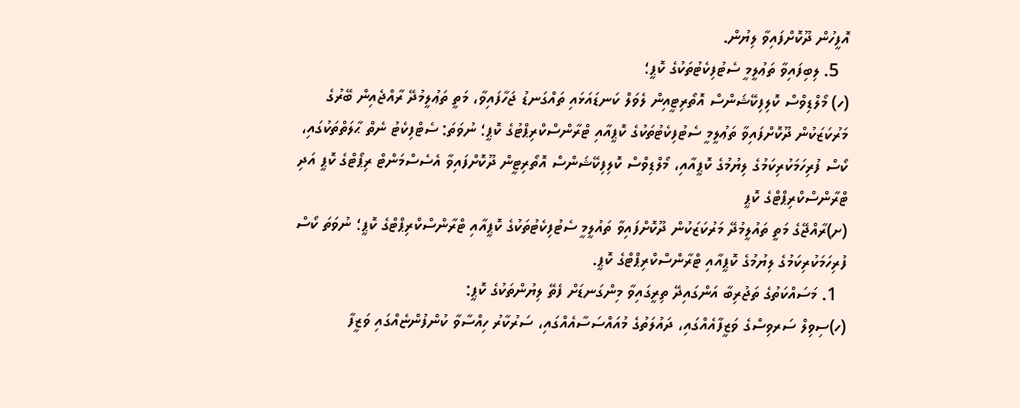އޮފީހުން ދޫކޮށްފައިވާ ލިޔުން.
  5. ލިބިފައިވާ ތަޢުލީމީ ސެޓުފިކެޓުތަކުގެ ކޮޕީ؛
(ހ) މޯލްޑިވްސް ކޮލިފިކޭޝަންސް އޮތޯރިޓީއިން ލެވަލް ކަނޑައަޅައި ތައްގަނޑު ޖަހާފައިވާ، މަތީ ތަޢުލީމުދޭ ރާއްޖެއިން ބޭރުގެ މަރުކަޒަކުން ދޫކޮށްފައިވާ ތަޢުލީމީ ސެޓުފިކެޓުތަކުގެ ކޮޕީއާއި ޓްރާންސްކްރިޕްޓުގެ ކޮޕީ؛ ނުވަތަ: ސެޓްފިކެޓު ނެތް ޙާލަތްތަކުގައި، ކޯސް ފުރިހަމަކުރިކަމުގެ ލިޔުމުގެ ކޮޕީއާއި، މޯލްޑިވްސް ކޮލިފިކޭޝަންސް އޮތޯރިޓީން ދޫކޮށްފައިވާ އެސެސްމަންޓް ރިޕޯޓްގެ ކޮޕީ އަދި ޓްރާންސްކްރިޕްޓްގެ ކޮޕީ
(ށ)ރާއްޖޭގެ މަތީ ތައުލީމުދޭ މަރުކަޒަކުން ދޫކޮށްފައިވާ ތައުލީމީ ސެޓުފިކެޓުތަކުގެ ކޮޕީއާއި ޓްރާންސްކްރިޕްޓްގެ ކޮޕީ؛ ނުވަތަ ކޯސް ފުރިހަމަކުރިކަމުގެ ލިޔުމުގެ ކޮޕީއާއި ޓްރާންސްކްރިޕްޓްގެ ކޮޕީ.
  1. މަސައްކަތުގެ ތަޖުރިބާ އަންގައިދޭ ތިރީގައިވާ މިންގަނޑަށް ފެތޭ ލިޔުންތަކުގެ ކޮޕީ:
(ހ)ސިވިލް ސަރވިސްގެ ވަޒީފާއެއްގައި، ދައުލަތުގެ މުއައްސަސާއެއްގައި، ސަރުކާރު ހިއްސާވާ ކުންފުންޏެއްގައި ވަޒީފާ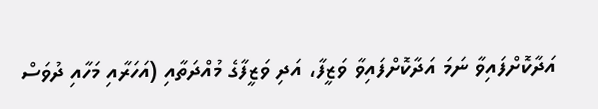އަދާކޮށްފައިވާ ނަމަ އަދާކޮށްފައިވާ ވަޒީފާ، އަދި ވަޒީފާގެ މުއްދަތާއި (އަހަރާއި މަހާއި ދުވަސް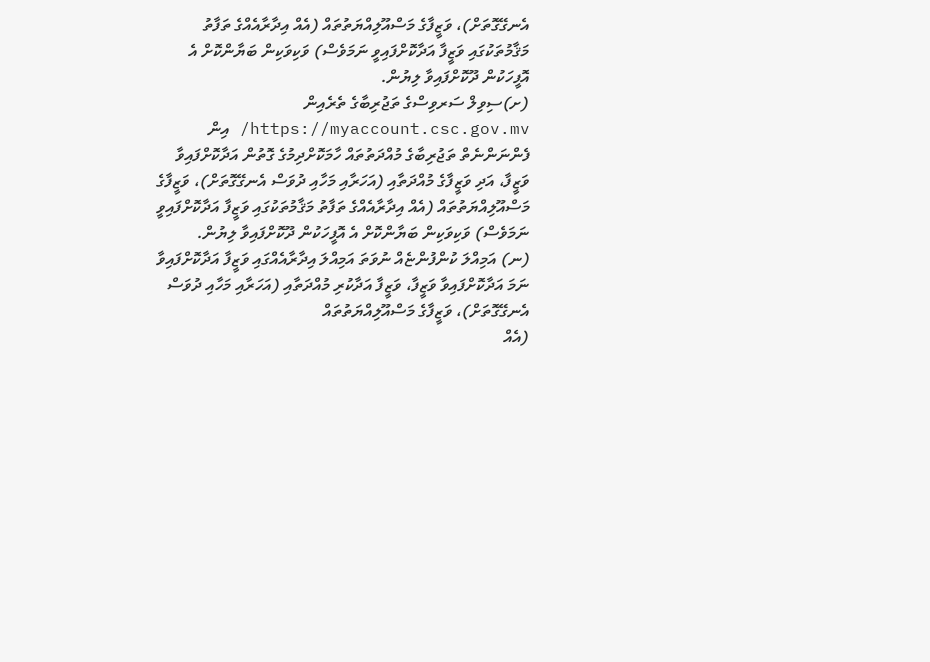އެނގޭގޮތަށް)، ވަޒީފާގެ މަސްއޫލިއްޔަތުތައް (އެއް އިދާރާއެއްގެ ތަފާތު މަޤާމުތަކުގައި ވަޒީފާ އަދާކޮށްފައިވީ ނަމަވެސް) ވަކިވަކިން ބަޔާންކޮށް އެ އޮފީހަކުން ދޫކޮށްފައިވާ ލިޔުން.
(ށ)ސިވިލް ސަރވިސްގެ ތަޖުރިބާގެ ތެރެއިން https://myaccount.csc.gov.mv/ އިން ފެންނަންނެތް ތަޖުރިބާގެ މުއްދަތުތައް ހާމަކޮށްދިމުގެ ގޮތުން އަދާކޮށްފައިވާ ވަޒީފާ، އަދި ވަޒީފާގެ މުއްދަތާއި (އަހަރާއި މަހާއި ދުވަސް އެނގޭގޮތަށް)، ވަޒީފާގެ މަސްއޫލިއްޔަތުތައް (އެއް އިދާރާއެއްގެ ތަފާތު މަޤާމުތަކުގައި ވަޒީފާ އަދާކޮށްފައިވީ ނަމަވެސް) ވަކިވަކިން ބަޔާންކޮށް އެ އޮފީހަކުން ދޫކޮށްފައިވާ ލިޔުން.
(ނ) އަމިއްލަ ކުންފުންޏެއް ނުވަތަ އަމިއްލަ އިދާރާއެއްގައި ވަޒީފާ އަދާކޮށްފައިވާ ނަމަ އަދާކޮށްފައިވާ ވަޒީފާ، ވަޒީފާ އަދާކުރި މުއްދަތާއި (އަހަރާއި މަހާއި ދުވަސް އެނގޭގޮތަށް)، ވަޒީފާގެ މަސްއޫލިއްޔަތުތައް
(އެއް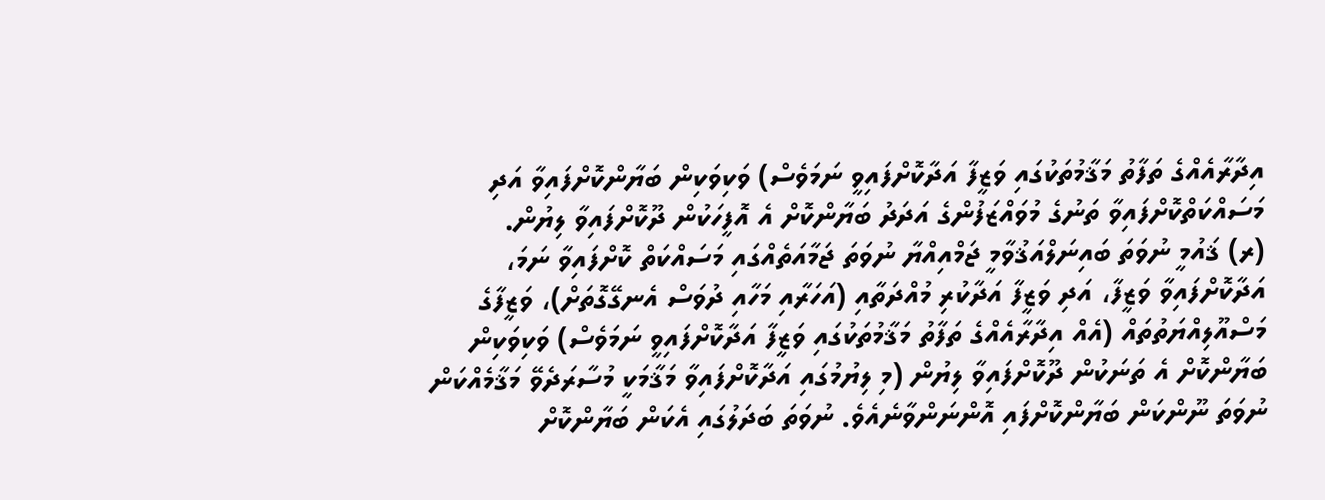އިދާރާއެއްގެ ތަފާތު މަޤާމުތަކުގައި ވަޒީފާ އަދާކޮށްފައިވީ ނަމަވެސް) ވަކިވަކިން ބަޔާންކޮށްފައިވާ އަދި މަސައްކަތްކޮށްފައިވާ ތަނުގެ މުވައްޒަފުންގެ އަދަދު ބަޔާންކޮށް އެ އޮފީހަކުން ދޫކޮށްފައިވާ ލިޔުން.
(ރ) ޤައުމީ ނުވަތަ ބައިނަލްއަޤުވާމީ ޖަމްއިއްޔާ ނުވަތަ ޖަމާއަތެއްގައި މަސައްކަތް ކޮށްފައިވާ ނަމަ، އަދާކޮށްފައިވާ ވަޒީފާ، އަދި ވަޒީފާ އަދާކުރި މުއްދަތާއި (އަހަރާއި މަހާއި ދުވަސް އެނގޭގޮތަށް)، ވަޒީފާގެ މަސްއޫލިއްޔަތުތައް (އެއް އިދާރާއެއްގެ ތަފާތު މަޤާމުތަކުގައި ވަޒީފާ އަދާކޮށްފައިވީ ނަމަވެސް) ވަކިވަކިން ބަޔާންކޮށް އެ ތަނަކުން ދޫކޮށްފައިވާ ލިޔުން (މި ލިޔުމުގައި އަދާކޮށްފައިވާ މަޤާމަކީ މުސާރަދެވޭ މަޤާމެއްކަން ނުވަތަ ނޫންކަން ބަޔާންކޮށްފައި އޮންނަންވާނެއެވެ. ނުވަތަ ބަދަލުގައި އެކަން ބަޔާންކޮށް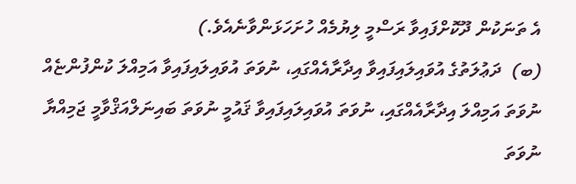އެ ތަނަކުން ދޫކޮށްފައިވާ ރަސްމީ ލިޔުމެއް ހުށަހަޅަންވާނެއެވެ.)
(ބ)  ދަޢުލަތުގެ އުވައިލައިފައިވާ އިދާރާއެއްގައި، ނުވަތަ އުވައިލައިފައިވާ އަމިއްލަ ކުންފުންޏެއް ނުވަތަ އަމިއްލަ އިދާރާއެއްގައި، ނުވަތަ އުވައިލައިފައިވާ ޤައުމީ ނުވަތަ ބައިނަލްއަޤްވާމީ ޖަމިއްޔާ ނުވަތަ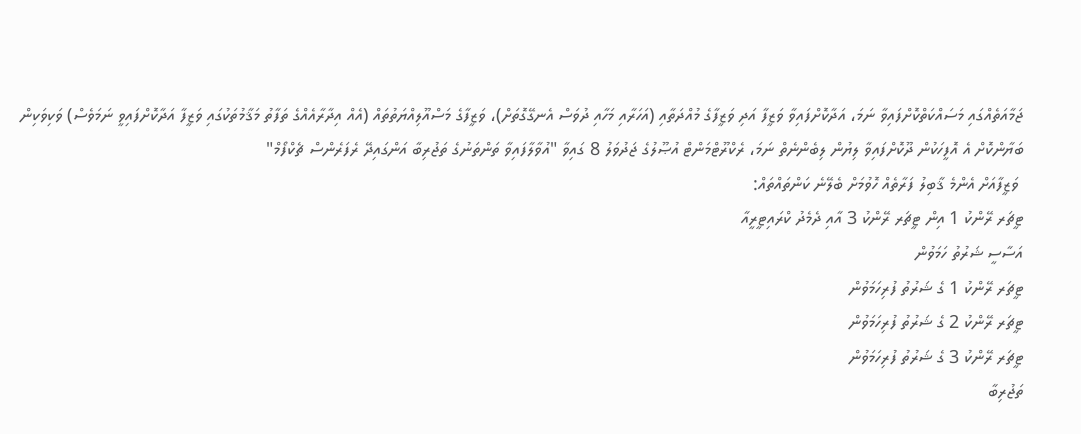ޖަމާއަތެއްގައި މަސައްކަތްކޮށްފައިވާ ނަމަ، އަދާކޮށްފައިވާ ވަޒީފާ އަދި ވަޒީފާގެ މުއްދަތާއި (އަހަރާއި މަހާއި ދުވަސް އެނގޭގޮތަށް)، ވަޒީފާގެ މަސްއޫލިއްޔަތުތައް (އެއް އިދާރާއެއްގެ ތަފާތު މަޤާމުތަކުގައި ވަޒީފާ އަދާކޮށްފައިވީ ނަމަވެސް) ވަކިވަކިން ބަޔާންކޮށް އެ އޮފީހަކުން ދޫކޮށްފައިވާ ލިޔުން ލިބެންނެތް ނަމަ، ރެކްރޫޓްމަންޓް އުޞޫލުގެ ޖަދުވަލު 8 ގައިވާ "އުވާލާފައިވާ ތަންތަނުގެ ތަޖުރިބާ އަންގައިދޭ ރެފަރެންސް ޗެކްފޯމް"
 ވަޒީފާއަށް އެންމެ ޤާބިލު ފަރާތެއް ހޮވުމަށް ބެލޭނެ ކަންތައްތައް:
ޓީޗަރ ރޭންކު 1 އިން ޓީޗަރ ރޭންކު 3 އާއި ދެމެދު ކްރައިޓީރީއާ
އަސާސީ ޝަރުތު ހަމަވުން
ޓީޗަރ ރޭންކު 1 ގެ ޝަރުތު ފުރިހަމަވުން
ޓީޗަރ ރޭންކު 2 ގެ ޝަރުތު ފުރިހަމަވުން
ޓީޗަރ ރޭންކު 3 ގެ ޝަރުތު ފުރިހަމަވުން
ތަޖުރިބާ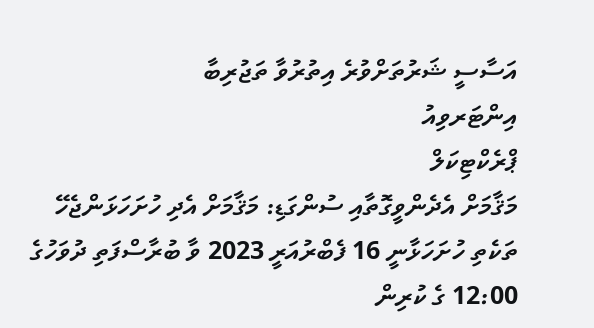އަސާސީ ޝަރުތަށްވުރެ އިތުރުވާ ތަޖުރިބާ
އިންޓަރވިއު
ޕްރެކްޓިކަލް
މަޤާމަށް އެދެންވީގޮތާއި ސުންގަޑި: މަޤާމަށް އެދި ހުށަހަޅަންޖެހޭ ތަކެތި ހުށަހަޅާނީ 16 ފެބްރުއަރީ 2023 ވާ ބުރާސްފަތި ދުވަހުގެ  12:00 ގެ ކުރިން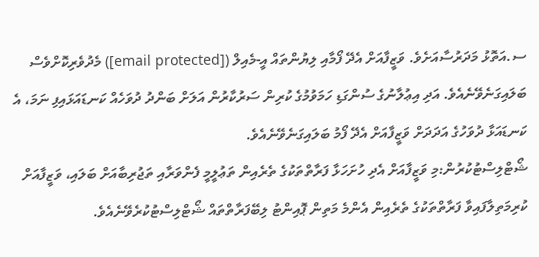ސ.އަތޮޅު މަދަރުސާއަށެވެ. ވަޒީފާއަށް އެދޭ ފޯމާއި ލިޔުންތައް އީ-މެއިލް ([email protected]) މެދުވެރިކޮށްވެސް ބަލައިގަނެވޭނެއެވެ. އަދި އިޢުލާނުގެ ސުންގަޑި ހަމަވުމުގެ ކުރިން ސަރުކާރުން އަލަށް ބަންދު ދުވަހެއް ކަނޑައަޅައިފި ނަމަ، އެ ކަނޑައަޅާ ދުވަހުގެ އަދަދަށް ވަޒީފާއަށް އެދޭ ފޯމު ބަލައިގަނެވޭނެއެވެ.
ޝޯޓްލިސްޓުކުރުން:މި ވަޒީފާއަށް އެދި ހުށަހަޅާ ފަރާތްތަކުގެ ތެރެއިން ތަޢުލީމީ ފެންވަރާއި ތަޖުރިބާއަށް ބަލައި، ވަޒީފާއަށް ކުރިމަތިލާފައިވާ ފަރާތްތަކުގެ ތެރެއިން އެންމެ މަތިން ޕޮއިންޓު ލިބޭފަރާތްތައް ޝޯޓްލިސްޓުކުރެވޭނެއެވެ.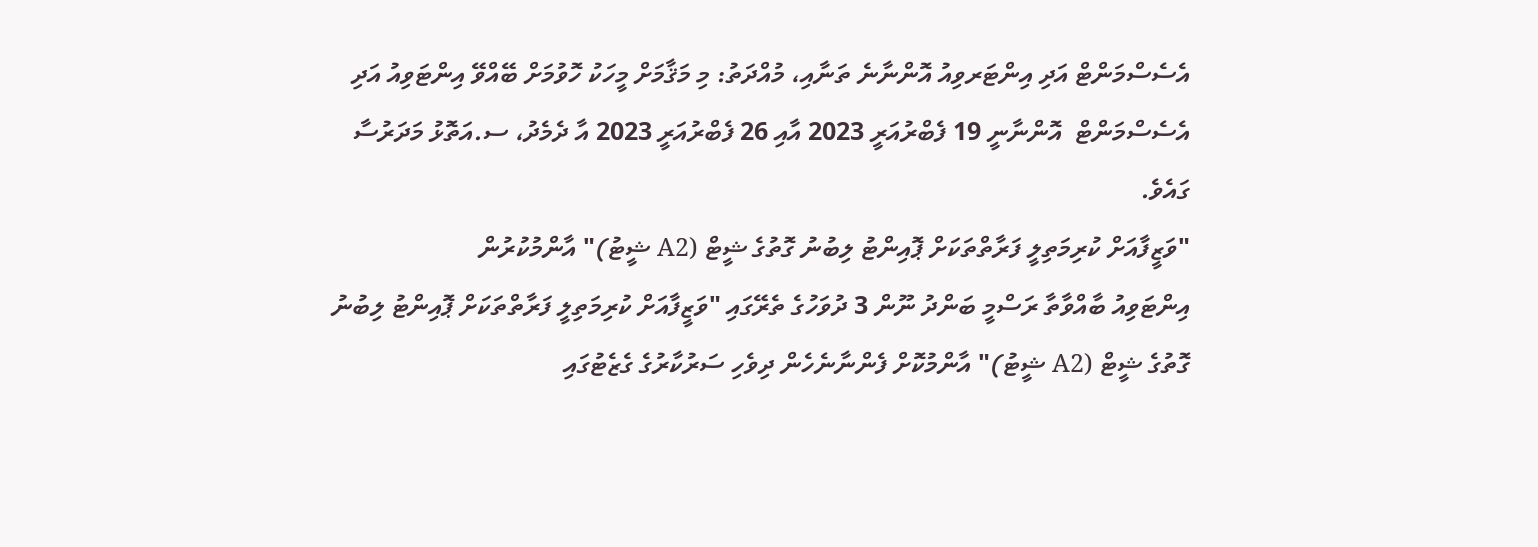އެސެސްމަންޓް އަދި އިންޓަރވިއު އޮންނާނެ ތަނާއި، މުއްދަތު: މި މަޤާމަށް މީހަކު ހޮވުމަށް ބޭއްވޭ އިންޓަވިއު އަދި އެސެސްމަންޓް  އޮންނާނީ 19 ފެބްރުއަރީ 2023 އާއި 26 ފެބްރުއަރީ 2023 އާ ދެމެދު، ސ.އަތޮޅު މަދަރުސާ ގައެވެ.
"ވަޒީފާއަށް ކުރިމަތިލީ ފަރާތްތަކަށް ޕޮއިންޓު ލިބުނު ގޮތުގެ ޝީޓް (A2 ޝީޓު)" އާންމުކުރުން
އިންޓަވިއު ބާއްވާތާ ރަސްމީ ބަންދު ނޫން 3 ދުވަހުގެ ތެރޭގައި "ވަޒީފާއަށް ކުރިމަތިލީ ފަރާތްތަކަށް ޕޮއިންޓު ލިބުނު ގޮތުގެ ޝީޓް (A2 ޝީޓު)" އާންމުކޮށް ފެންނާނެހެން ދިވެހި ސަރުކާރުގެ ގެޒެޓުގައި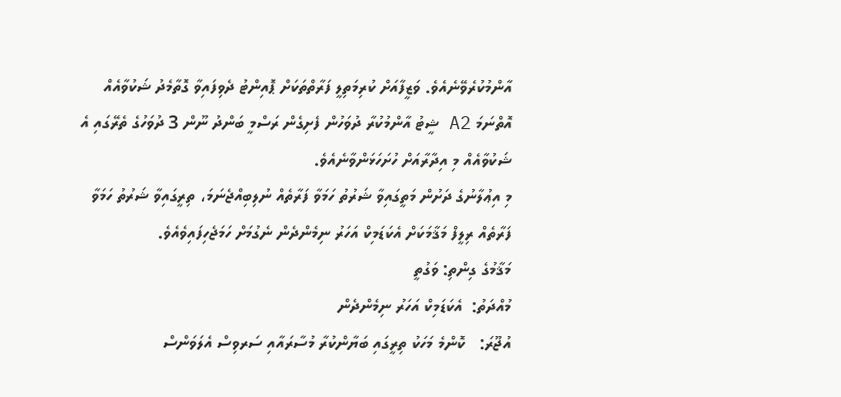އާންމުކުރެވޭނެއެވެ. ވަޒީފާއަށް ކުރިމަތިލީ ފަރާތްތަކަށް ޕޮއިންޓު ދެވިފައިވާ ގޮތާމެދު ޝަކުވާއެއް އޮތްނަމަ A2 ޝީޓު އާންމުކުރާ ދުވަހުން ފެށިގެން ރަސްމީ ބަންދު ނޫން 3 ދުވަހުގެ ތެރޭގައި އެ ޝަކުވާއެއް މި އިދާރާއަށް ހުށަހަޅަންވާނެއެވެ.
މި އިޢުލާނުގެ ދަށުން މަތީގައިވާ ޝަރުތު ހަމަވާ ފަރާތެއް ނުލިބިއްޖެނަމަ، ތިރީގައިވާ ޝަރުތު ހަމަވާ ފަރާތެއް ރިލީފް މަޤާމަކަށް އެކަޑަމިކް އަހަރު ނިމެންދެން ނެގުމަށް ހަމަޖެހިފައިވެއެވެ.
މަޤާމުގެ ގިންތި: ވަގުތީ
މުއްދަތު:  އެކަޑަމިކް އަހަރު ނިމެންދެން
އުޖޫރަ:   ކޮންމެ މަހަކު ތިރީގައި ބަޔާންކުރާ މުސާރައާއި ސަރވިސް އެލަވަންސް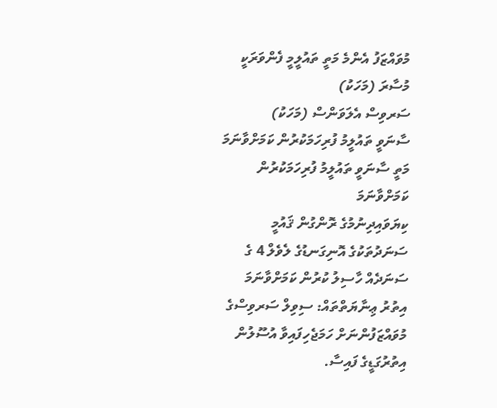މުވައްޒަފު އެންމެ މަތީ ތައުލީމީ ފެންވަރަކީ
މުސާރަ (މަހަކު)
ސަރވިސް އެލަވަންސް (މަހަކު)
ސާނަވީ ތައުލީމު ފުރިހަމަކުރުން ކަމަށްވާނަމަ
މަތީ ސާނަވީ ތައުލީމު ފުރިހަމަކުރުން ކަމަށްވާނަމަ
ކިޔަވައިދިނުމުގެ ރޮންގުން ޤައުމީ ސަނަދުތަކުގެ އޮނިގަނޑުގެ ލެވެލް 4 ގެ ސަނަދެއް ހާސިލު ކުރުން ކަމަށްވާނަމަ
އިތުރު ޢިނާޔަތްތައް: ސިވިލް ސަރވިސްގެ މުވައްޒަފުންނަށް ހަމަޖެހިފައިވާ އުސޫލުން އިތުރުގަޑީގެ ފައިސާ.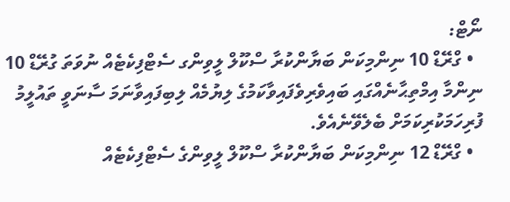ނޯޓް:
  • ގްރޭޑް 10 ނިންމިކަން ބަޔާންކުރާ ސްކޫލް ލީވިންގ ސެޓްފިކެޓެއް ނުވަތަ ގުރޭޑް 10 ނިންމާ އިމްތިޙާނެއްގައި ބައިވެރިވެފައިވާކަމުގެ ލިޔުމެއް ލިބިފައިވާނަމަ ސާނަވީ ތައުލީމު ފުރިހަމަކުރިކަމަށް ބެލެވޭނެއެވެ.
  • ގްރޭޑް 12 ނިންމިކަން ބަޔާންކުރާ ސްކޫލް ލީވިންގެ ސެޓްފިކެޓެއް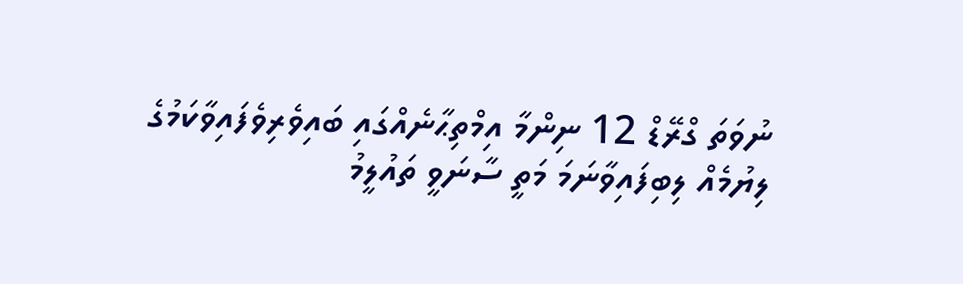ނުވަތަ ގްރޭޑް 12 ނިންމާ އިމްތިޙާނެއްގައި ބައިވެރިވެފައިވާކަމުގެ ލިޔުމެއް ލިބިފައިވާނަމަ މަތީ ސާނަވީ ތައުލީމު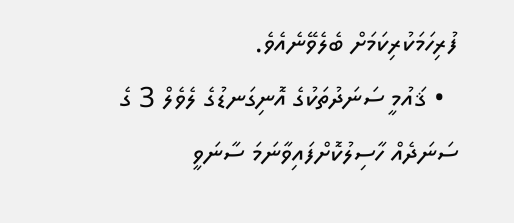ފުރިހަމަކުރިކަމަށް ބެލެވޭނެއެވެ.
  • ޤައުމީ ސަނަދުތަކުގެ އޮނިގަނޑުގެ ލެވެލް 3 ގެ ސަނަދެއް ހާސިލުކޮށްފައިވާނަމަ ސާނަވީ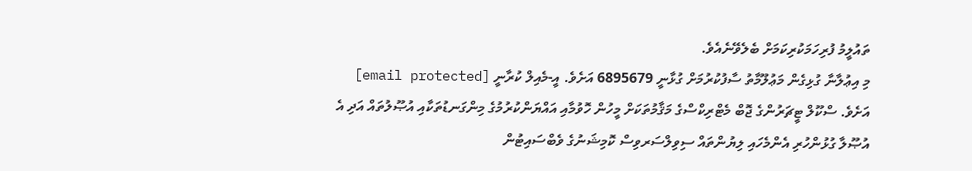ތައުލީމު ފުރިހަމަކުރިކަމަށް ބެލެވޭނެއެވެ.
މި އިޢުލާނާ ގުޅިގެން މަޢުލޫމާތު ސާފުކުރުމަށް ގުޅާނީ 6895679 އަށެވެ. އީ-މެއިލް ކުރާނީ [email protected] އަށެވެ. ސްކޫލް ޓީޗަރުންގެ ޖޮބް މެޓްރިކްސްގެ މަޤާމުތަކަށް މީހުން ހޮވުމާއި އައްޔަންކުރުމުގެ މިންގަނޑުތަކާއި އުޞޫލުތައް އަދި އެ އުޞޫލާ ގުޅުންހުރި އެންމެހައި ލިޔުންތައް ސިވިލްސަރވިސް ކޮމިޝަނުގެ ވެބްސައިޓުން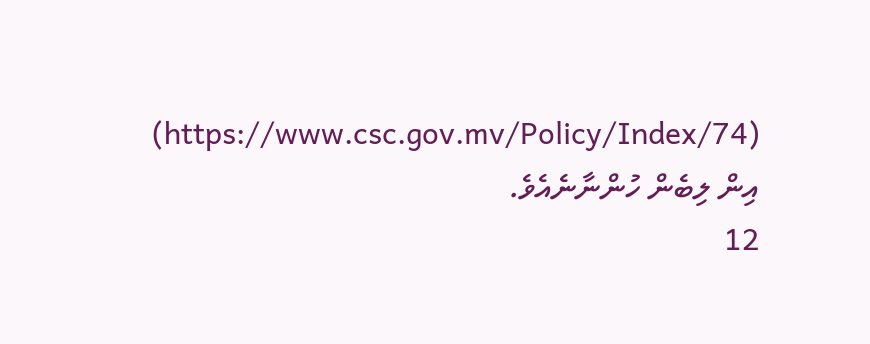(https://www.csc.gov.mv/Policy/Index/74) އިން ލިބެން ހުންނާނެއެވެ.
12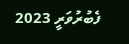ފެބުރުވަރީ 2023